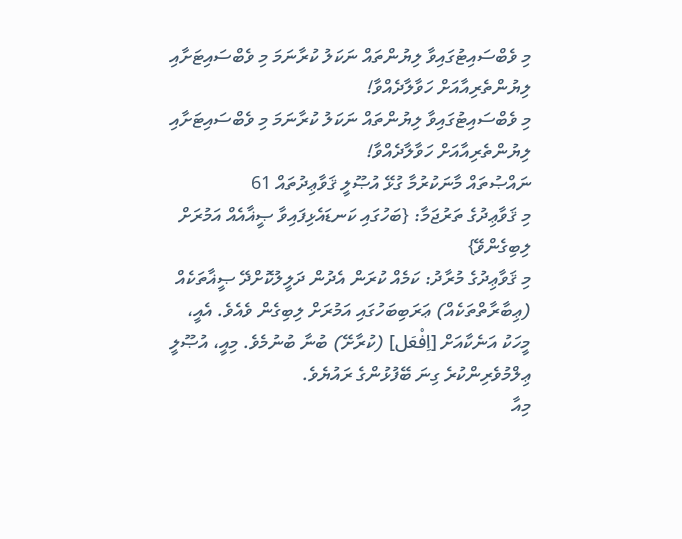މި ވެބްސައިޓުގައިވާ ލިޔުންތައް ނަކަލު ކުރާނަމަ މި ވެބްސައިޓަށާއި ލިޔުންތެރިއާއަށް ހަވާލާދެއްވާ!
މި ވެބްސައިޓުގައިވާ ލިޔުންތައް ނަކަލު ކުރާނަމަ މި ވެބްސައިޓަށާއި ލިޔުންތެރިއާއަށް ހަވާލާދެއްވާ!
ނައްޞުތައް މާނަކުރުމާ ގުޅޭ އުޞޫލީ ޤަވާޢިދުތައް 61
މި ޤަވާޢިދުގެ ތަރުޖަމާ: {ބަހުގައި ކަނޑައެޅިފައިވާ ޞީޣާއެއް އަމުރަށް ލިބިގެންވޭ}
މި ޤަވާޢިދުގެ މުރާދު: ކަމެއް ކުރަން އެދުން ދަލީލުކޮށްދޭ ޞީޣާތަކެއް (ޢިބާރާތްތަކެއް) ޢަރަބިބަހުގައި އަމުރަށް ލިބިގެން ވެއެވެ. އެއީ، މީހަކު އަނެކާއަށް [اِفْعَل] (ކުރާށޭ) ބުނާ ބުނުމެވެ. މިއީ، އުޞޫލީ ޢިލްމުވެރިންކުރެ ގިނަ ބޭފުޅުންގެ ރައުޔެވެ.
މިއާ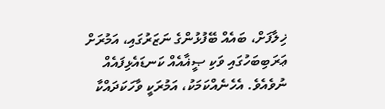ޚިލާފަށް، ބައެއް ބޭފުޅުންގެ ނަޒަރުގައި، އަމުރަށް ޢަރަބިބަހުގައި ވަކި ޞީޣާއެއް ކަނޑައެޅިފައެއް ނުވެއެވެ. އެހެނެއްކަމަކު، އަމުރަކީ ވާހަކަދައްކާ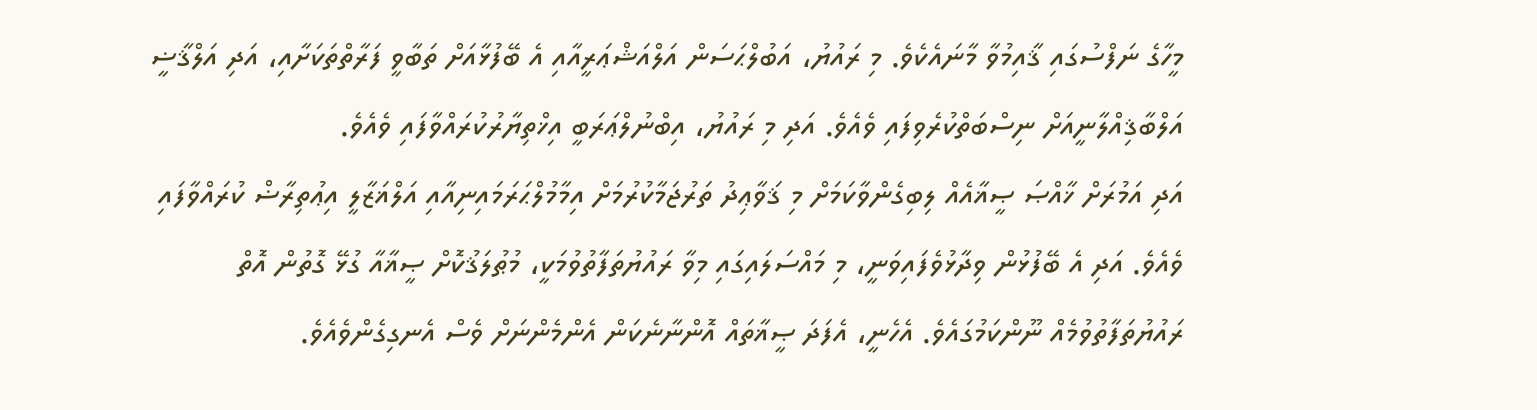މީހާގެ ނަފްސުގައި ޤާއިމުވާ މާނައެކެވެ. މި ރައުޔު، އަބުލްޙަސަން އަލްއަޝްޢަރީއާއި އެ ބޭފުޅާއަށް ތަބާވީ ފަރާތްތަކަށާއި، އަދި އަލްޤާޟީ އަލްބާޤިއްލާނީއަށް ނިސްބަތްކުރެވިފައި ވެއެވެ. އަދި މި ރައުޔު، އިބްނުލްޢަރަބީ އިޚްތިޔާރުކުރައްވާފައި ވެއެވެ.
އަދި އަމުރަށް ޚާއްޞަ ޞީޣާއެއް ލިބިގެންވާކަމަށް މި ޤަވާޢިދު ތަރުޖަމާކުރުމަށް އިމާމުލްޙަރަމައިނިއާއި އަލްޣަޒާލީ އިޢުތިރާޟް ކުރައްވާފައި ވެއެވެ. އަދި އެ ބޭފުޅުން ވިދާޅުވެފައިވަނީ، މި މައްސަލައިގައި މިވާ ރައުޔުތަފާތުވުމަކީ، މުޠުލަޤުކޮށް ޞީޣާއާ ގުޅޭ ގޮތުން އޮތް ރައުޔުތަފާތުވުމެއް ނޫންކަމުގައެވެ. އެހެނީ، އެފަދަ ޞީޣާތައް އޮންނާނެކަން އެންމެންނަށް ވެސް އެނގިގެންވެއެވެ.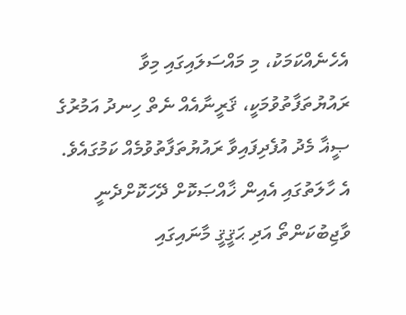އެހެނެއްކަމަކު، މި މައްސަލައިގައި މިވާ ރައުޔުތަފާތުވުމަކީ، ޤަރީނާއެއް ނެތް ހިނދު އަމުރުގެ ޞީޣާ މެދު އުފެދިފައިވާ ރައުޔުތަފާތުވުމެއް ކަމުގައެވެ. އެ ހާލަތުގައި އެއިން ޚާއްޞަކޮށް ދޭހަކޮށްދެނީ ވާޖިބުކަންތޯ އަދި ޙަޤީޤީ މާނައިގައި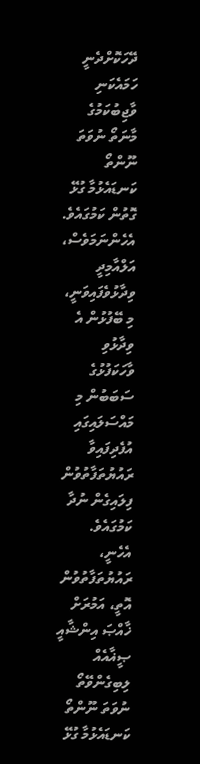ދޭހަކޮށްދެނީ ހަމައެކަނި ވާޖިބުކަމުގެ މާނަތޯ ނުވަތަ ނޫންތޯ ކަނޑައެޅުމާ ގުޅޭ ގޮތުން ކަމުގައެވެ.
އެހެންނަމަވެސް، އަލްއާމިދީ ވިދާޅުވެފައިވަނީ، މި ބޭފުޅުން އެ ވިދާޅުވި ވާހަކަފުޅުގެ ސަބަބުން މި މައްސަލައިގައި އުފެދިފައިވާ ރައުޔުތަފާތުވުން ފިލައިގެން ނުދާ ކަމުގައެވެ. އެހެނީ، ރައުޔުތަފާތުވުން އޮތީ، އަމުރަށް ޚާއްޞަ އިންޝާއީ ޞީޣާއެއް ލިބިގެންވޭތޯ ނުވަތަ ނޫންތޯ ކަނޑައެޅުމާ ގުޅޭ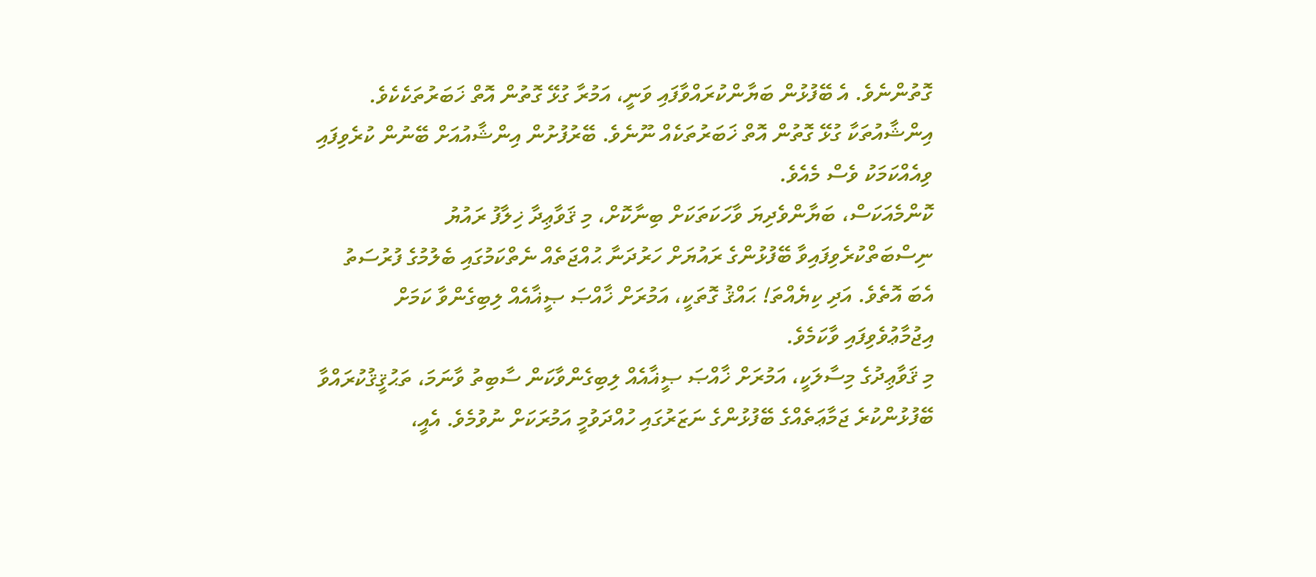ގޮތުންނެވެ. އެ ބޭފުޅުން ބަޔާންކުރައްވާފައި ވަނީ، އަމުރާ ގުޅޭ ގޮތުން އޮތް ޚަބަރުތަކެކެވެ. އިންޝާއުތަކާ ގުޅޭ ގޮތުން އޮތް ޚަބަރުތަކެއް ނޫނެވެ. ބޭރުފުށުން އިންޝާއުއަށް ބޭނުން ކުރެވިފައި ވިއެއްކަމަކު ވެސް މެއެވެ.
ކޮންމެއަކަސް، ބަޔާންވެދިޔަ ވާހަކަތަކަށް ބިނާކޮށް، މި ޤަވާޢިދާ ޚިލާފު ރައުޔު ނިސްބަތްކުރެވިފައިވާ ބޭފުޅުންގެ ރައުޔަށް ހަރުދަނާ ޙުއްޖަތެއް ނެތްކަމުގައި ބެލުމުގެ ފުރުސަތު އެބަ އޮތެވެ. އަދި ކިޔެއްތަ! ޙައްޤު ގޮތަކީ، އަމުރަށް ޚާއްޞަ ޞީޣާއެއް ލިބިގެންވާ ކަމަށް އިޖުމާޢުވެވިފައި ވާކަމެވެ.
މި ޤަވާޢިދުގެ މިސާލަކީ، އަމުރަށް ޚާއްޞަ ޞީޣާއެއް ލިބިގެންވާކަން ސާބިތު ވާނަމަ، ތަޙުޤީޤުކުރައްވާ ބޭފުޅުންކުރެ ޖަމާޢަތެއްގެ ބޭފުޅުންގެ ނަޒަރުގައި ހުއްދަވުމީ އަމުރަކަށް ނުވުމެވެ. އެއީ،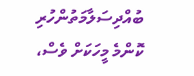ބުއްދިސަލާމަތުންހުރި ކޮންމެ މީހަކަށް ވެސް،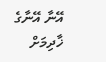އޭނާ އޭނާގެ ޚާދިމަށް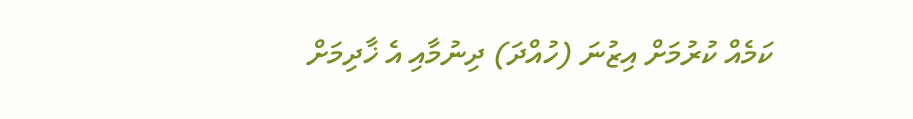ކަމެއް ކުރުމަށް އިޒުނަ (ހުއްދަ) ދިނުމާއި އެ ޚާދިމަށް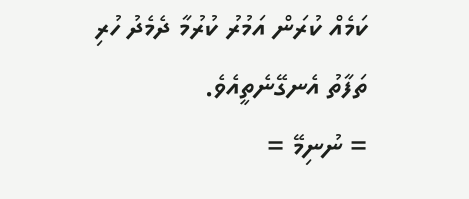ކަމެއް ކުރަން އަމުރު ކުރުމާ ދެމެދު ހުރި ތަފާތު އެނގޭނެތީއެވެ.
= ނުނިމޭ =